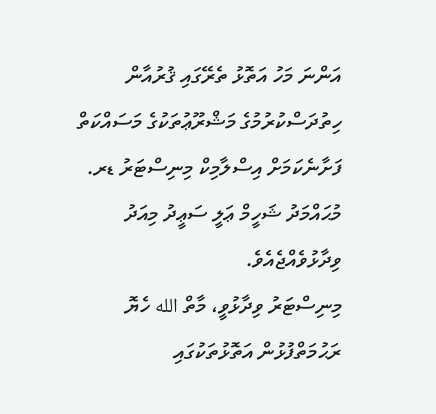އަންނަ މަހު އަތޮޅު ތެރޭގައި ޤުރުއާން ހިތުދަސްކުރުމުގެ މަޝްރޫޢުތަކުގެ މަސައްކަތް ފަށާނެކަމަށް އިސްލާމިކް މިނިސްޓަރު ޑރ. މުޙައްމަދު ޝަހީމް ޢަލީ ސަޢީދު މިއަދު ވިދާޅުވެއްޖެއެވެ.
މިނިސްޓަރު ވިދާޅުވީ، މާތް الله ހެޔޮ ރަޙުމަތްފުޅުން އަތޮޅުތަކުގައި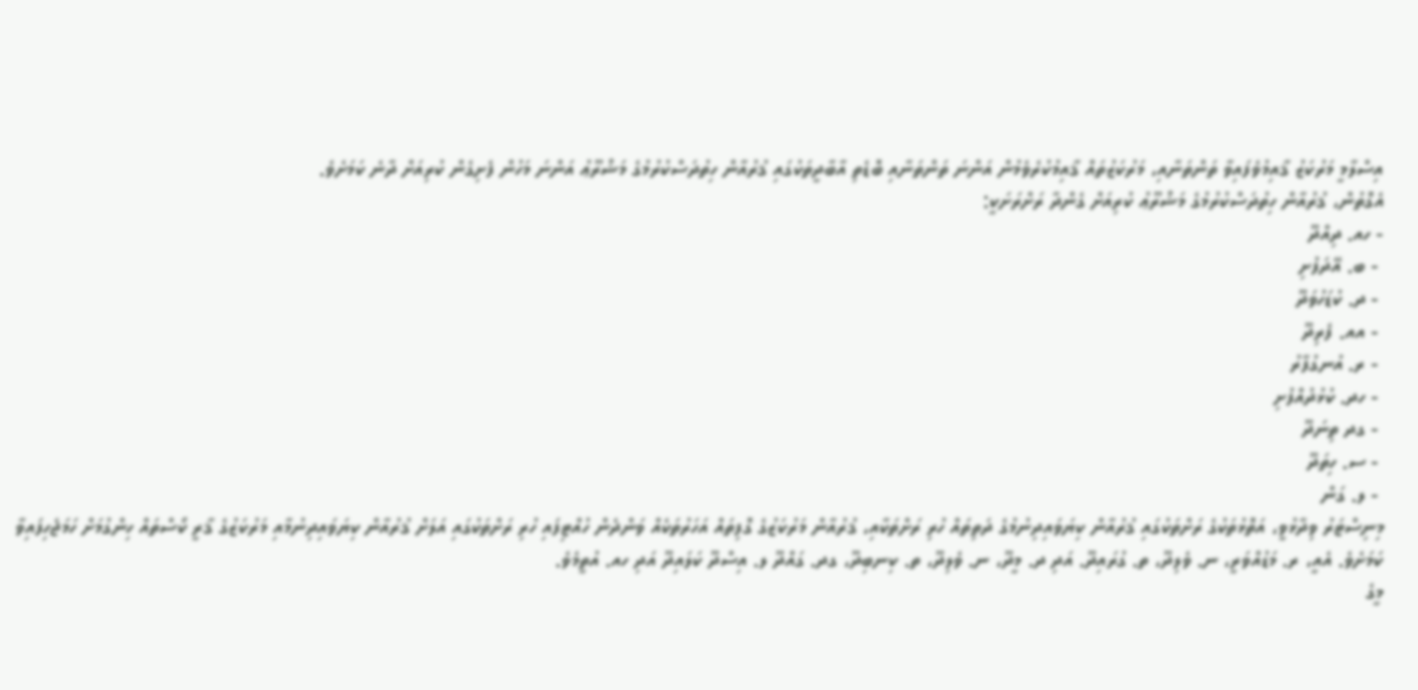އިސްލާމީ މަރުކަޒު ޤާއިމުވެފައިވާ ތަންތަނާއި، މަރުކަޒުތައް ޤާއިމުކުރެވެމުން އަންނަ ތަންތަނާއި ބޮޑެތި އާބާދީތަކުގައި ޤުރުއާން ހިތުދަސްކުރުމުގެ މަޝްރޫޢު އަންނަ މަހުން ފެށިގެން ކުރިއަށް ދާނެ ކަމަށެވެ.
އެގޮތުން، ޤުރުއާން ހިތުދަސްކުރުމުގެ މަޝްރޫޢު ކުރިއަށް ގެންދާ ރަށްރަށަކީ:
- ހއ. ދިއްދޫ
 - ބ. އޭދަފުށި
 - ދ. ކުޑަހުވަދޫ
 - އއ. ފެރިދޫ
 - ރ. އުނގުފާރު
 - ހދ. ކުޅުދުއްފުށި
 - ގދ ތިނަދޫ
 - ސ. ހިތަދޫ
 - ލ. ގަން
މިނިސްޓަރު ވިދާޅުވީ، އަތޮޅުތަކުގެ ރަށްތަކުގައި ޤުރުއާން ކިޔަވައިދިނުމުގެ ދަތިތައް ހުރި ރަށްތަކާއި، ޤުރުއާން މަރުކަޒުގެ ގޮފިތައް އަހަރުތަކެއް ވަންދެން ހުއްޓިފައި ހުރި ރަށްތަކުގައި އަލަށް ޤުރުއާން ކިޔަވައިދިނުމާއި މަރުކަޒުގެ ޤާރީ ކޯސްތައް ހިންގުމަށް ހަމަޖެހިފައިވާ ކަމަށެވެ. އެއީ، ރ. މަޑުއްވަރީ، ނ. ވެލިދޫ، ތ. ގުރައިދޫ. އަދި ދ. މީދޫ، ނ. ވެލިދޫ، ތ. ކިނބިދޫ، ގދ. ގައްދޫ ލ. އިސްދޫ ކަލައިދޫ އަދި ހއ. އުތީމެވެ.
މީގެ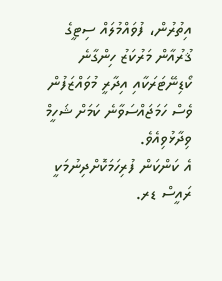އިތުރުން، ފުވައްމުލައް ސިޓީގެ ޤުރުއާން މަރުކަޒު ހިންގާނެ ކޯޑިނޭޓަރަކާއި އިދާރީ މުވައްޒަފުން ވެސް ހަމަޖައްސަވާނެ ކަމަށް ޝަހީމް ވިދާޅުވިއެވެ.
އެ ކަންކަން ފުރިހަމަކޮށްދިނުމަކީ ރައީސް ޑރ.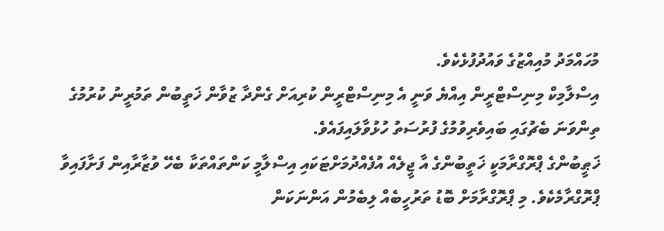މުހައްމަދު މުއިއްޒުގެ ވައުދުފުޅެކެވެ.
އިސްލާމިކް މިނިސްޓްރީން އިއްޔެ ވަނީ އެ މިނިސްޓްރީން ކުރިއަށް ގެންދާ ޒުވާން ޚަތީބުން ތަމުރީނު ކުރުމުގެ ތިންވަނަ ބެޗުގައި ބައިވެރިވުމުގެ ފުރުސަތު ހުޅުވާލައިފައެވެ.
ޚަޠީބުންގެ ޕްރޮގްރާމަކީ ޚަތީބުންގެ އާ ޖީލެއް އުފެއްދުމަށްޓަކައި އިސްލާމީ ކަންތައްތަކާ ބެހޭ ވުޒާރާއިން ފަށާފައިވާ ޕްރޮގްރާމެކެވެ. މި ޕްރޮގްރާމަށް ބޮޑު ތަރުހީބެއް ލިބެމުން އަންނަކަން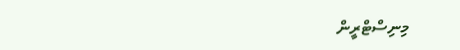މިނިސްޓްރީން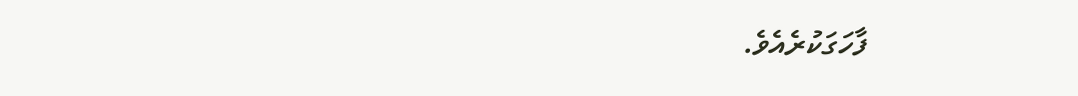ފާހަގަކުރެއެވެ.